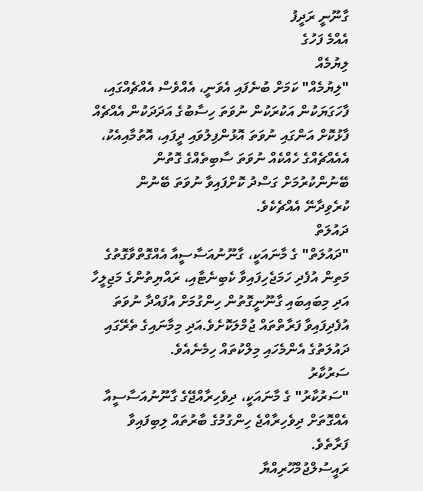ގާނޫނީ ރަދީފު
އެއްމެ ފަހުގެ
ލިޔުމެއް
"ލިޔުމެއް" ކަމަށް ބުނެފައި އެވަނީ، އެއްވެސް އެއްޗެއްގައި، ފާހަގަޔަކުން އަކުރަކުން ނުވަތަ ހިސާބުގެ އަދަދަކުން އެއްޗެއް ފާޅުކޮށް އަންގައި ނުވަތަ އޮޅުންފިލުވައި ދީފައި، އޮތުމާއިއެކު، އެއެއްޗެއްގެ ހެއްކެއް ނުވަތަ ސާބިތެއްގެ ގޮތުން ބޭނުންކުރުމަށް ގަސްދު ކޮށްފައިވާ ނުވަތަ ބޭނުން ކުރެވިދާނޭ އެއްޗެކެވެ.
ދައުލަތް
"ދައުލަތް" ގެ މާނައަކީ، ގާނޫނުއަސާސީއާ އެއްގޮތްވާގޮތުގެ މަތިން އުފެދި ހަމަޖެހިފައިވާ ކެބިނެޓާއި، ރައްޔިތުންގެ މަޖިލީހާ އަދި މިބައިބައި ގާނޫނީގޮތުން ހިންގުމަށް އުފައްދާ ނުވަތަ އުފެދިފައިވާ ފަރާތްތައް ޖުމްލަކޮށެވެ.އަދި މިމާނައިގެ ތެރޭގައި ދައުލަތުގެ އެންމެހައި މިލްކުތައް ހިމެނެއެވެ.
ސަރުކާރު
"ސަރުކާރު" ގެ މާނައަކީ، ދިވެހިރާއްޖޭގެ ގާނޫނުއަސާސީއާ އެއްގޮތަށް ދިވެހިރާއްޖެ ހިންގުމުގެ ބާރުތައް ލިބިފައިވާ ފަރާތެވެ.
ރައީސުލްޖުމްހޫރިއްޔާ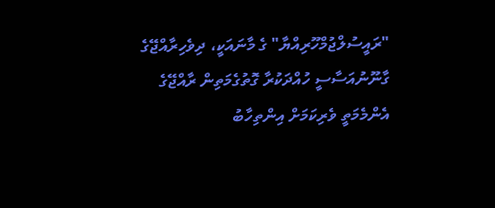"ރައީސުލްޖުމްހޫރިއްޔާ" ގެ މާނައަކީ، ދިވެހިރާއްޖޭގެ ގާނޫނުއަސާސީ ހުއްދަކުރާ ގޮތުގެމަތިން ރާއްޖޭގެ އެންމެމަތީ ވެރިކަމަށް އިންތިހާބު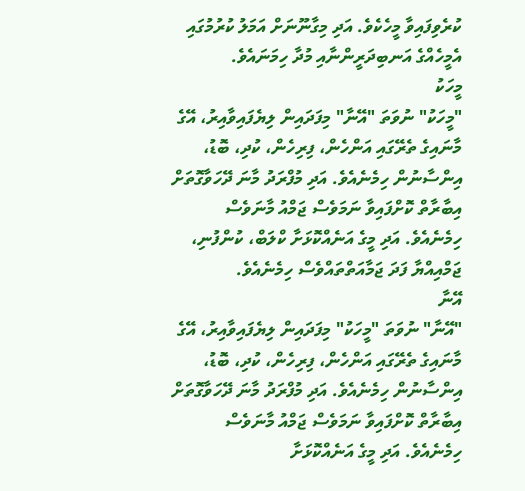ކުރެވިފައިވާ މީހެކެވެ. އަދި މިގާނޫނަށް އަމަލު ކުރުމުގައި އެމީހެއްގެ އަނބިދަރީންނާއި މުދާ ހިމަނައެވެ.
މީހަކު
"މީހަކު" ނުވަތަ "އޭނާ" މިފަދައިން ލިޔެފައިވާއިރު، އޭގެ މާނައިގެ ތެރޭގައި އަންހެން، ފިރިހެން، ކުދި، ބޮޑު، އިންސާނުން ހިމެނެއެވެ. އަދި މުފްރަދު މާނަ ދޭހަވާގޮތަށް އިބާރާތް ކޮށްފައިވާ ނަމަވެސް ޖަމްއު މާނަވެސް ހިމެނެއެވެ. އަދި މީގެ އަނެއްކޮޅަށާ ކްލަބް، ކުންފުނި، ޖަމްއިއްޔާ ފަދަ ޖަމާއަތްތައްވެސް ހިމެނެއެވެ.
އޭނާ
"އޭނާ" ނުވަތަ "މީހަކު" މިފަދައިން ލިޔެފައިވާއިރު، އޭގެ މާނައިގެ ތެރޭގައި އަންހެން، ފިރިހެން، ކުދި، ބޮޑު، އިންސާނުން ހިމެނެއެވެ. އަދި މުފްރަދު މާނަ ދޭހަވާގޮތަށް އިބާރާތް ކޮށްފައިވާ ނަމަވެސް ޖަމްއު މާނަވެސް ހިމެނެއެވެ. އަދި މީގެ އަނެއްކޮޅަށާ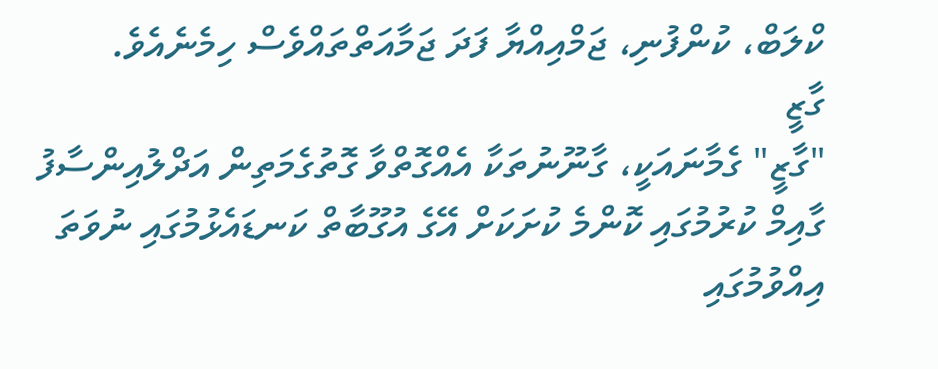ކްލަބް، ކުންފުނި، ޖަމްއިއްޔާ ފަދަ ޖަމާއަތްތައްވެސް ހިމެނެއެވެ.
ގާޒީ
"ގާޒީ" ގެމާނައަކީ، ގާނޫނުތަކާ އެއްގޮތްވާ ގޮތުގެމަތިން އަދްލުއިންސާފު ގާއިމް ކުރުމުގައި ކޮންމެ ކުށަކަށް އޭގެ އުގޫބާތް ކަނޑައެޅުމުގައި ނުވަތަ އިއްވުމުގައި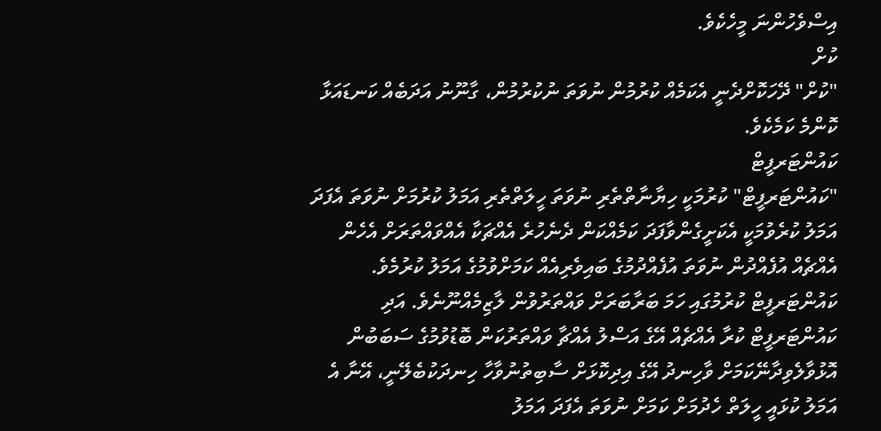އިސްވެހުންނަ މީހެކެވެ.
ކުށް
"ކުށް" ދޭހަކޮށްދެނީ އެކަމެއް ކުރުމުން ނުވަތަ ނުކުރުމުން، ގާނޫނު އަދަބެއް ކަނޑައަޅާ ކޮންމެ ކަމެކެވެ.
ކައުންޓަރފީޓް
"ކައުންޓަރފީޓް" ކުރުމަކީ ހިޔާނާތްތެރި ނުވަތަ ހީލަތްތެރި އަމަލު ކުރުމަށް ނުވަތަ އެފަދަ އަމަލު ކުރެވުމަކީ އެކަށީގެންވާފަދަ ކަމެއްކަން ދެނެހުރެ އެއްޗަކާ އެއްވައްތަރަށް އެހެން އެއްޗެއް އުފެއްދުން ނުވަތަ އުފެއްދުމުގެ ބައިވެރިއެއް ކަމަށްވުމުގެ އަމަލު ކުރުމެވެ. ކައުންޓަރފީޓް ކުރުމުގައި ހަމަ ބަރާބަރަށް ވައްތަރުވުން ލާޒިމެއްނޫނެވެ. އަދި ކައުންޓަރފީޓް ކުރާ އެއްޗެއް އޭގެ އަސްލު އެއްޗާ ވައްތަރުކަން ބޮޑުވުމުގެ ސަބަބުން އޮޅުވާލެވިދާނޭކަމަށް ވާހިނދު އޭގެ އިދިކޮޅަށް ސާބިތުނުވާހާ ހިނދަކުބެލޭނީ، އޭނާ އެ އަމަލު ކުޅައީ ހީލަތް ހެދުމަށް ކަމަށް ނުވަތަ އެފަދަ އަމަލު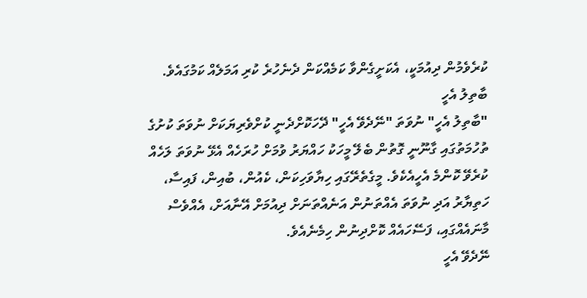ކުރެވެމުން ދިއުމަކީ، އެކަށީގެންވާ ކަމެއްކަން ދެނެހުރެ ކުރި އަމަލެއް ކަމުގައެވެ.
ބާތިލު އެހީ
"ބާތިލު އެހީ" ނުވަތަ "ނޭދެވޭ އެހީ" ދޭހަކޮށްދެނީ ކުށްވެރިޔަކަށް ނުވަތަ ކުށުގެ ތުހުމަތުގައި ގާނޫނީ ގޮތުން ބެލޭ މީހަކު ހައްޔަރު ވުމަށް ހުރަހެއް އެޅޭ ނުވަތަ ލަހެއް ކުރެވޭ ކޮންމެ އެހީއެކެވެ. މީގެތެރޭގައި ހިޔާވަހިކަން، ކެއުން، ބުއިން، ފައިސާ، ހަތިޔާރު އަދި ނުވަތަ އެއްތަނުން އަނެއްތަނަށް ދިއުމަށް އޭނާއަށް، އެއްވެސް މާނައެއްގައި، ފަސޭހައެއް ކޮށްދިނުން ހިމެނެއެވެ.
ނޭދެވޭ އެހީ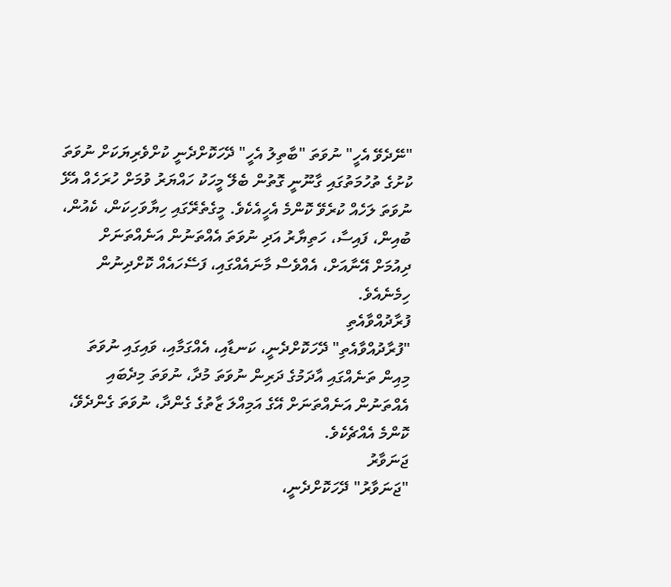"ނޭދެވޭ އެހީ" ނުވަތަ "ބާތިލު އެހީ" ދޭހަކޮށްދެނީ ކުށްވެރިޔަކަށް ނުވަތަ ކުށުގެ ތުހުމަތުގައި ގާނޫނީ ގޮތުން ބެލޭ މީހަކު ހައްޔަރު ވުމަށް ހުރަހެއް އެޅޭ ނުވަތަ ލަހެއް ކުރެވޭ ކޮންމެ އެހީއެކެވެ. މީގެތެރޭގައި ހިޔާވަހިކަން، ކެއުން، ބުއިން، ފައިސާ، ހަތިޔާރު އަދި ނުވަތަ އެއްތަނުން އަނެއްތަނަށް ދިއުމަށް އޭނާއަށް، އެއްވެސް މާނައެއްގައި، ފަސޭހައެއް ކޮށްދިނުން ހިމެނެއެވެ.
ފުރާދުއްވާއެތި
"ފުރާދުއްވާއެތި" ދޭހަކޮށްދެނީ، ކަނޑާއި، އެއްގަމާއި، ވައިގައި ނުވަތަ މިއިން ތަނެއްގައި އާދަމުގެ ދަރިން ނުވަތަ މުދާ، ނުވަތަ މިދެބައި އެއްތަނުން އަނެއްތަނަށް އޭގެ އަމިއްލަ ޒާތުގެ ގެންދާ، ނުވަތަ ގެންދެވޭ، ކޮންމެ އެއްޗެކެވެ.
ޖަނަވާރު
"ޖަނަވާރު" ދޭހަކޮށްދެނީ،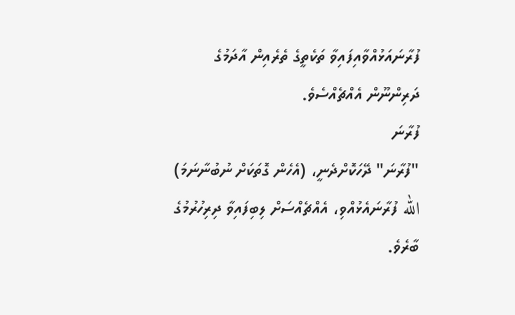ފުރާނައަޅުއްވާއިފައިވާ ތަކެތީގެ ތެރެއިން އާދަމުގެ ދަރިންނޫން އެއްޗެއްސެވެ.
ފުރާނަ
"ފުރާނަ" ދޭހަކޮށްދެނީ، (އެހެން ގޮތަކަށް ނުބުނާނަމަ) الله ފުރާނައެޅުއްވި، އެއްޗެއްސަށް ލިބިފައިވާ ދިރިހުރުމުގެ ބާރެވެ.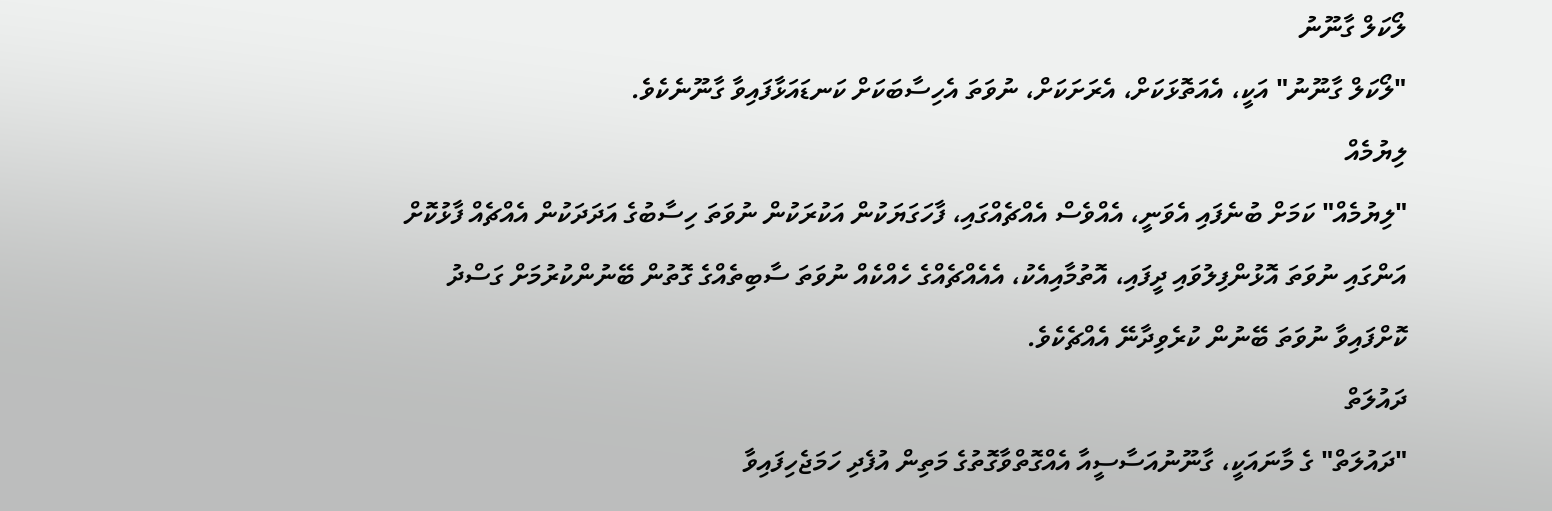ލޯކަލް ގާނޫނު
"ލޯކަލް ގާނޫނު" އަކީ، އެއަތޮޅަކަށް، އެރަށަކަށް، ނުވަތަ އެހިސާބަކަށް ކަނޑައަޅާފައިވާ ގާނޫނެކެވެ.
ލިޔުމެއް
"ލިޔުމެއް" ކަމަށް ބުނެފައި އެވަނީ، އެއްވެސް އެއްޗެއްގައި، ފާހަގަޔަކުން އަކުރަކުން ނުވަތަ ހިސާބުގެ އަދަދަކުން އެއްޗެއް ފާޅުކޮށް އަންގައި ނުވަތަ އޮޅުންފިލުވައި ދީފައި، އޮތުމާއިއެކު، އެއެއްޗެއްގެ ހެއްކެއް ނުވަތަ ސާބިތެއްގެ ގޮތުން ބޭނުންކުރުމަށް ގަސްދު ކޮށްފައިވާ ނުވަތަ ބޭނުން ކުރެވިދާނޭ އެއްޗެކެވެ.
ދައުލަތް
"ދައުލަތް" ގެ މާނައަކީ، ގާނޫނުއަސާސީއާ އެއްގޮތްވާގޮތުގެ މަތިން އުފެދި ހަމަޖެހިފައިވާ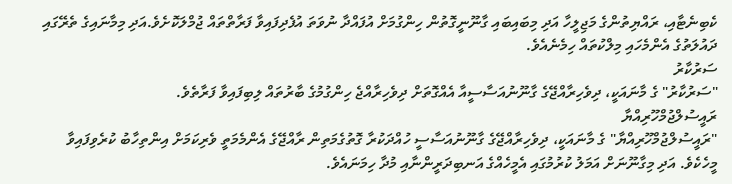ކެބިނެޓާއި، ރައްޔިތުންގެ މަޖިލީހާ އަދި މިބައިބައި ގާނޫނީގޮތުން ހިންގުމަށް އުފައްދާ ނުވަތަ އުފެދިފައިވާ ފަރާތްތައް ޖުމްލަކޮށެވެ.އަދި މިމާނައިގެ ތެރޭގައި ދައުލަތުގެ އެންމެހައި މިލްކުތައް ހިމެނެއެވެ.
ސަރުކާރު
"ސަރުކާރު" ގެ މާނައަކީ، ދިވެހިރާއްޖޭގެ ގާނޫނުއަސާސީއާ އެއްގޮތަށް ދިވެހިރާއްޖެ ހިންގުމުގެ ބާރުތައް ލިބިފައިވާ ފަރާތެވެ.
ރައީސުލްޖުމްހޫރިއްޔާ
"ރައީސުލްޖުމްހޫރިއްޔާ" ގެ މާނައަކީ، ދިވެހިރާއްޖޭގެ ގާނޫނުއަސާސީ ހުއްދަކުރާ ގޮތުގެމަތިން ރާއްޖޭގެ އެންމެމަތީ ވެރިކަމަށް އިންތިހާބު ކުރެވިފައިވާ މީހެކެވެ. އަދި މިގާނޫނަށް އަމަލު ކުރުމުގައި އެމީހެއްގެ އަނބިދަރީންނާއި މުދާ ހިމަނައެވެ.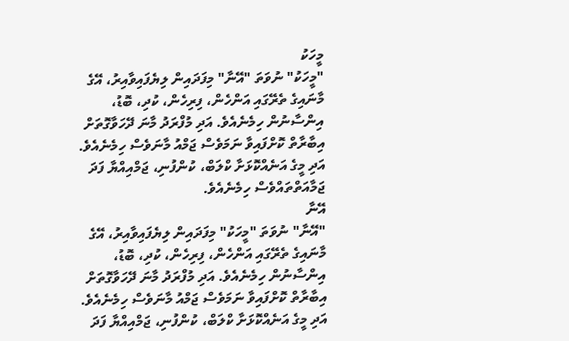މީހަކު
"މީހަކު" ނުވަތަ "އޭނާ" މިފަދައިން ލިޔެފައިވާއިރު، އޭގެ މާނައިގެ ތެރޭގައި އަންހެން، ފިރިހެން، ކުދި، ބޮޑު، އިންސާނުން ހިމެނެއެވެ. އަދި މުފްރަދު މާނަ ދޭހަވާގޮތަށް އިބާރާތް ކޮށްފައިވާ ނަމަވެސް ޖަމްއު މާނަވެސް ހިމެނެއެވެ. އަދި މީގެ އަނެއްކޮޅަށާ ކްލަބް، ކުންފުނި، ޖަމްއިއްޔާ ފަދަ ޖަމާއަތްތައްވެސް ހިމެނެއެވެ.
އޭނާ
"އޭނާ" ނުވަތަ "މީހަކު" މިފަދައިން ލިޔެފައިވާއިރު، އޭގެ މާނައިގެ ތެރޭގައި އަންހެން، ފިރިހެން، ކުދި، ބޮޑު، އިންސާނުން ހިމެނެއެވެ. އަދި މުފްރަދު މާނަ ދޭހަވާގޮތަށް އިބާރާތް ކޮށްފައިވާ ނަމަވެސް ޖަމްއު މާނަވެސް ހިމެނެއެވެ. އަދި މީގެ އަނެއްކޮޅަށާ ކްލަބް، ކުންފުނި، ޖަމްއިއްޔާ ފަދަ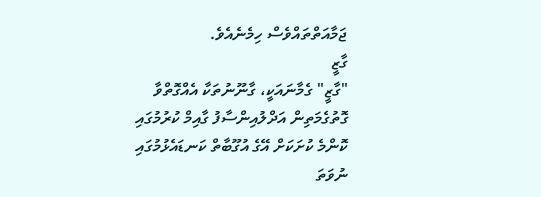ޖަމާއަތްތައްވެސް ހިމެނެއެވެ.
ގާޒީ
"ގާޒީ" ގެމާނައަކީ، ގާނޫނުތަކާ އެއްގޮތްވާ ގޮތުގެމަތިން އަދްލުއިންސާފު ގާއިމް ކުރުމުގައި ކޮންމެ ކުށަކަށް އޭގެ އުގޫބާތް ކަނޑައެޅުމުގައި ނުވަތަ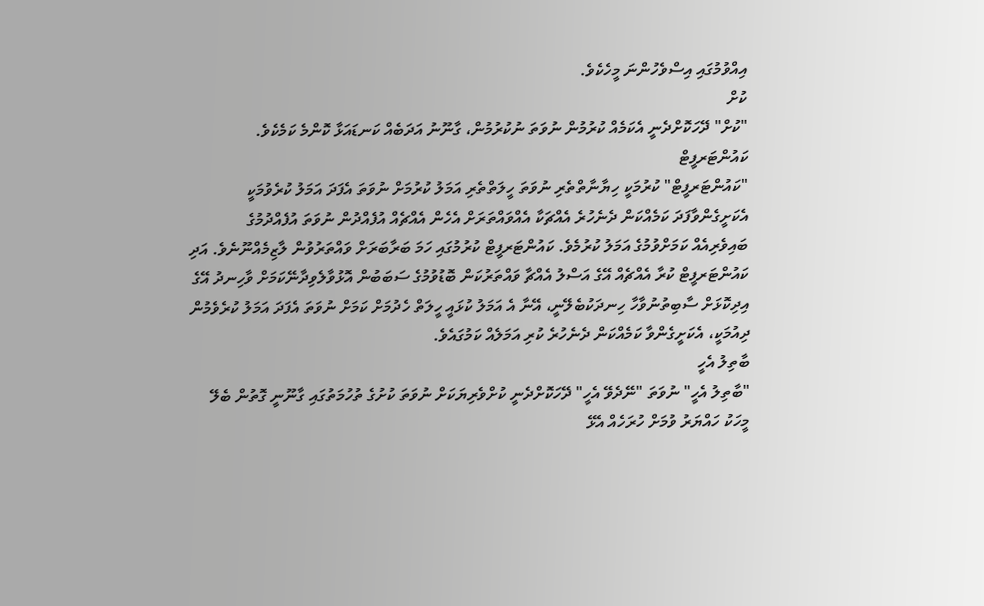އިއްވުމުގައި އިސްވެހުންނަ މީހެކެވެ.
ކުށް
"ކުށް" ދޭހަކޮށްދެނީ އެކަމެއް ކުރުމުން ނުވަތަ ނުކުރުމުން، ގާނޫނު އަދަބެއް ކަނޑައަޅާ ކޮންމެ ކަމެކެވެ.
ކައުންޓަރފީޓް
"ކައުންޓަރފީޓް" ކުރުމަކީ ހިޔާނާތްތެރި ނުވަތަ ހީލަތްތެރި އަމަލު ކުރުމަށް ނުވަތަ އެފަދަ އަމަލު ކުރެވުމަކީ އެކަށީގެންވާފަދަ ކަމެއްކަން ދެނެހުރެ އެއްޗަކާ އެއްވައްތަރަށް އެހެން އެއްޗެއް އުފެއްދުން ނުވަތަ އުފެއްދުމުގެ ބައިވެރިއެއް ކަމަށްވުމުގެ އަމަލު ކުރުމެވެ. ކައުންޓަރފީޓް ކުރުމުގައި ހަމަ ބަރާބަރަށް ވައްތަރުވުން ލާޒިމެއްނޫނެވެ. އަދި ކައުންޓަރފީޓް ކުރާ އެއްޗެއް އޭގެ އަސްލު އެއްޗާ ވައްތަރުކަން ބޮޑުވުމުގެ ސަބަބުން އޮޅުވާލެވިދާނޭކަމަށް ވާހިނދު އޭގެ އިދިކޮޅަށް ސާބިތުނުވާހާ ހިނދަކުބެލޭނީ، އޭނާ އެ އަމަލު ކުޅައީ ހީލަތް ހެދުމަށް ކަމަށް ނުވަތަ އެފަދަ އަމަލު ކުރެވެމުން ދިއުމަކީ، އެކަށީގެންވާ ކަމެއްކަން ދެނެހުރެ ކުރި އަމަލެއް ކަމުގައެވެ.
ބާތިލު އެހީ
"ބާތިލު އެހީ" ނުވަތަ "ނޭދެވޭ އެހީ" ދޭހަކޮށްދެނީ ކުށްވެރިޔަކަށް ނުވަތަ ކުށުގެ ތުހުމަތުގައި ގާނޫނީ ގޮތުން ބެލޭ މީހަކު ހައްޔަރު ވުމަށް ހުރަހެއް އެޅޭ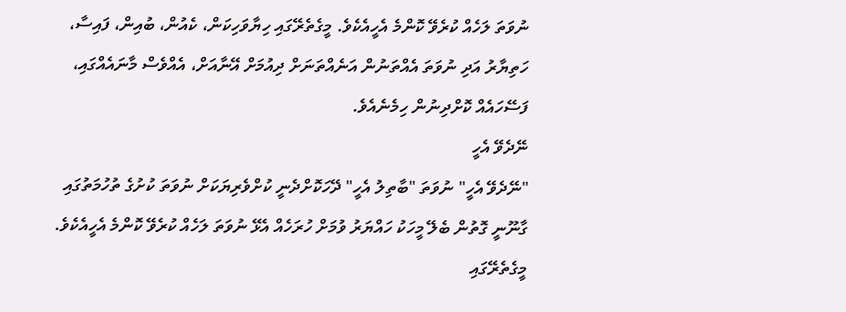ނުވަތަ ލަހެއް ކުރެވޭ ކޮންމެ އެހީއެކެވެ. މީގެތެރޭގައި ހިޔާވަހިކަން، ކެއުން، ބުއިން، ފައިސާ، ހަތިޔާރު އަދި ނުވަތަ އެއްތަނުން އަނެއްތަނަށް ދިއުމަށް އޭނާއަށް، އެއްވެސް މާނައެއްގައި، ފަސޭހައެއް ކޮށްދިނުން ހިމެނެއެވެ.
ނޭދެވޭ އެހީ
"ނޭދެވޭ އެހީ" ނުވަތަ "ބާތިލު އެހީ" ދޭހަކޮށްދެނީ ކުށްވެރިޔަކަށް ނުވަތަ ކުށުގެ ތުހުމަތުގައި ގާނޫނީ ގޮތުން ބެލޭ މީހަކު ހައްޔަރު ވުމަށް ހުރަހެއް އެޅޭ ނުވަތަ ލަހެއް ކުރެވޭ ކޮންމެ އެހީއެކެވެ. މީގެތެރޭގައި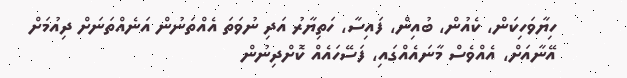ހިޔާވަހިކަން، ކެއުން، ބުއިން، ފައިސާ، ހަތިޔާރު އަދި ނުވަތަ އެއްތަނުން އަނެއްތަނަށް ދިއުމަށް އޭނާއަށް، އެއްވެސް މާނައެއްގައި، ފަސޭހައެއް ކޮށްދިނުން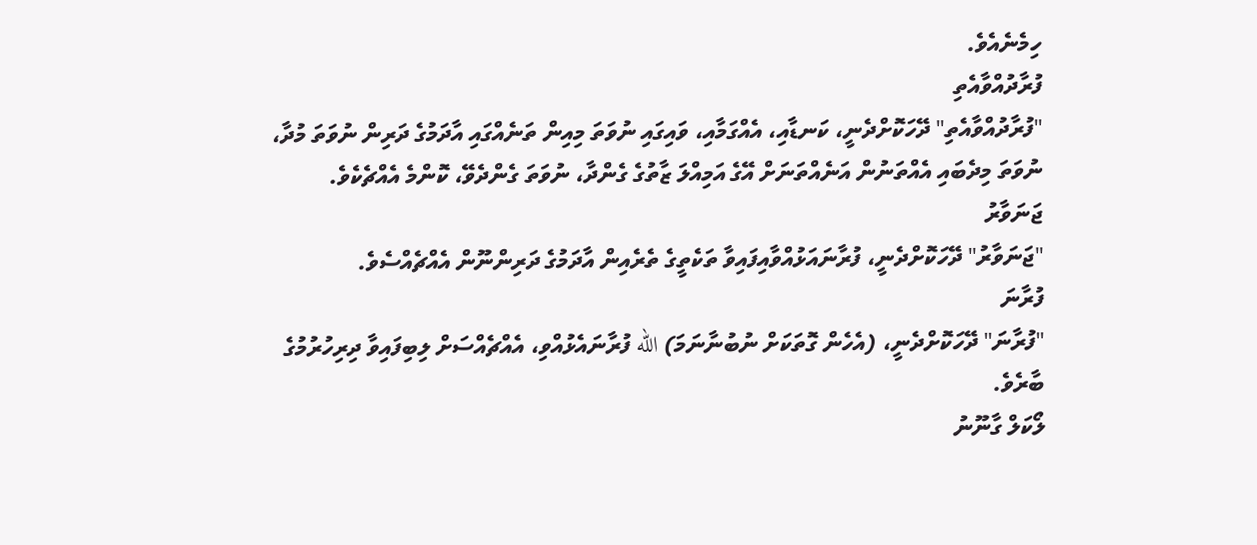ހިމެނެއެވެ.
ފުރާދުއްވާއެތި
"ފުރާދުއްވާއެތި" ދޭހަކޮށްދެނީ، ކަނޑާއި، އެއްގަމާއި، ވައިގައި ނުވަތަ މިއިން ތަނެއްގައި އާދަމުގެ ދަރިން ނުވަތަ މުދާ، ނުވަތަ މިދެބައި އެއްތަނުން އަނެއްތަނަށް އޭގެ އަމިއްލަ ޒާތުގެ ގެންދާ، ނުވަތަ ގެންދެވޭ، ކޮންމެ އެއްޗެކެވެ.
ޖަނަވާރު
"ޖަނަވާރު" ދޭހަކޮށްދެނީ، ފުރާނައަޅުއްވާއިފައިވާ ތަކެތީގެ ތެރެއިން އާދަމުގެ ދަރިންނޫން އެއްޗެއްސެވެ.
ފުރާނަ
"ފުރާނަ" ދޭހަކޮށްދެނީ، (އެހެން ގޮތަކަށް ނުބުނާނަމަ) الله ފުރާނައެޅުއްވި، އެއްޗެއްސަށް ލިބިފައިވާ ދިރިހުރުމުގެ ބާރެވެ.
ލޯކަލް ގާނޫނު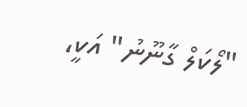"ލޯކަލް ގާނޫނު" އަކީ،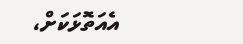އެއަތޮޅަކަށް،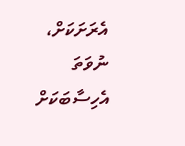އެރަށަކަށް، ނުވަތަ އެހިސާބަކަށް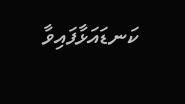ކަނޑައަޅާފައިވާ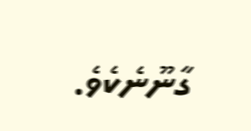ގާނޫނެކެވެ.